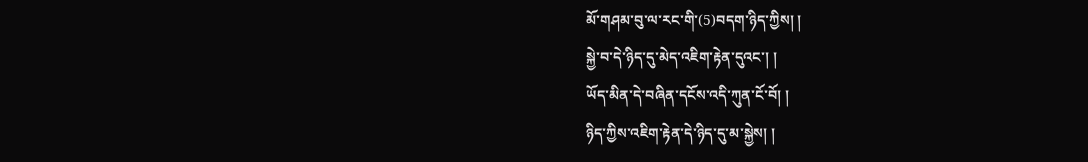མོ་གཤམ་བུ་ལ་རང་གི་(5)བདག་ཉིད་ཀྱིས། །
སྐྱེ་བ་དེ་ཉིད་དུ་མེད་འཇིག་རྟེན་དུའང་། །
ཡོད་མིན་དེ་བཞིན་དངོས་འདི་ཀུན་ངོ་བོ། །
ཉིད་ཀྱིས་འཇིག་རྟེན་དེ་ཉིད་དུ་མ་སྐྱེས། །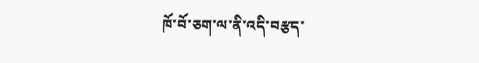ཁོ་བོ་ཅག་ལ་ནི་འདི་བརྩད་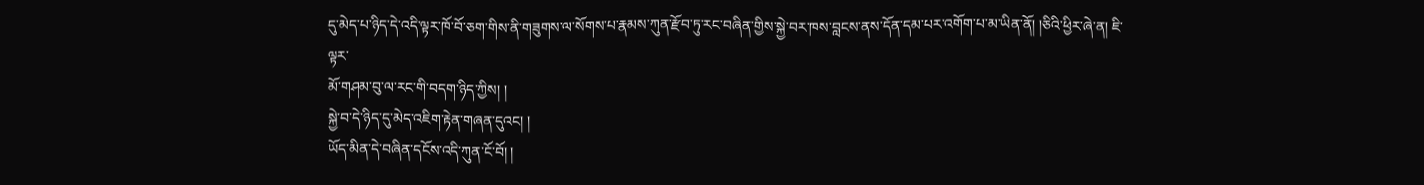དུ་མེད་པ་ཉིད་དེ་འདི་ལྟར་ཁོ་བོ་ཅག་གིས་ནི་གཟུགས་ལ་སོགས་པ་རྣམས་ཀུན་རྫོབ་ཏུ་རང་བཞིན་གྱིས་སྐྱེ་བར་ཁས་བླངས་ནས་དོན་དམ་པར་འགོག་པ་མ་ཡིན་ནོ། །ཅིའི་ཕྱིར་ཞེ་ན། ཇི་ལྟར་
མོ་གཤམ་བུ་ལ་རང་གི་བདག་ཉིད་ཀྱིས། །
སྐྱེ་བ་དེ་ཉིད་དུ་མེད་འཇིག་རྟེན་གཞན་དུའང། །
ཡོད་མིན་དེ་བཞིན་དངོས་འདི་ཀུན་ངོ་བོ། །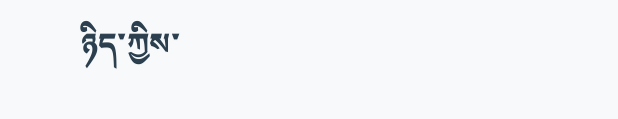ཉིད་ཀྱིས་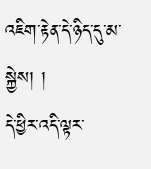འཇིག་རྟེན་དེ་ཉིད་དུ་མ་སྐྱེས། །
དེ་ཕྱིར་འདི་ལྟར་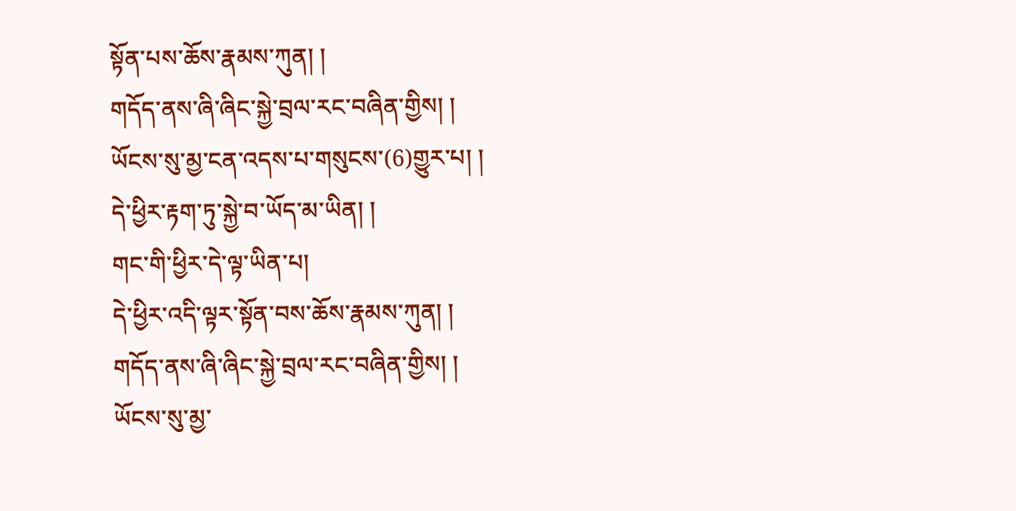སྟོན་པས་ཆོས་རྣམས་ཀུན། །
གདོད་ནས་ཞི་ཞིང་སྐྱེ་བྲལ་རང་བཞིན་གྱིས། །
ཡོངས་སུ་མྱ་ངན་འདས་པ་གསུངས་(6)གྱུར་པ། །
དེ་ཕྱིར་རྟག་ཏུ་སྐྱེ་བ་ཡོད་མ་ཡིན། །
གང་གི་ཕྱིར་དེ་ལྟ་ཡིན་པ།
དེ་ཕྱིར་འདི་ལྟར་སྟོན་བས་ཆོས་རྣམས་ཀུན། །
གདོད་ནས་ཞི་ཞིང་སྐྱེ་བྲལ་རང་བཞིན་གྱིས། །
ཡོངས་སུ་མྱ་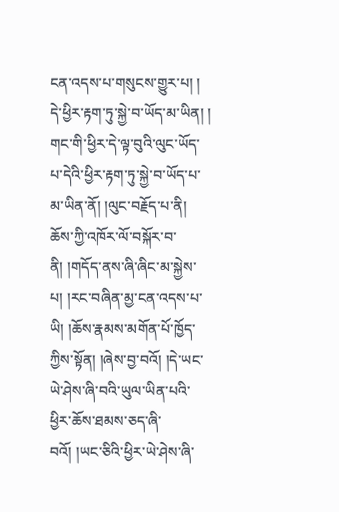ངན་འདས་པ་གསུངས་གྱུར་པ། །
དེ་ཕྱིར་རྟག་ཏུ་སྐྱེ་བ་ཡོད་མ་ཡིན། །
གང་གི་ཕྱིར་དེ་ལྟ་བུའི་ལུང་ཡོད་པ་དེའི་ཕྱིར་རྟག་ཏུ་སྐྱེ་བ་ཡོད་པ་མ་ཡིན་ནོ། །ལུང་བརྗོད་པ་ནི། ཆོས་ཀྱི་འཁོར་ལོ་བསྐོར་བ་ནི། །གདོད་ནས་ཞི་ཞིང་མ་སྐྱེས་པ། །རང་བཞིན་མྱ་ངན་འདས་པ་ཡི། །ཆོས་རྣམས་མགོན་པོ་ཁྱོད་ཀྱིས་སྟོན། །ཞེས་བྱ་བའོ། །དེ་ཡང་ཡེ་ཤེས་ཞི་བའི་ཡུལ་ཡིན་པའི་ཕྱིར་ཆོས་ཐམས་ཅད་ཞི་བའོ། །ཡང་ཅིའི་ཕྱིར་ཡེ་ཤེས་ཞི་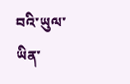བའི་ཡུལ་ཡིན་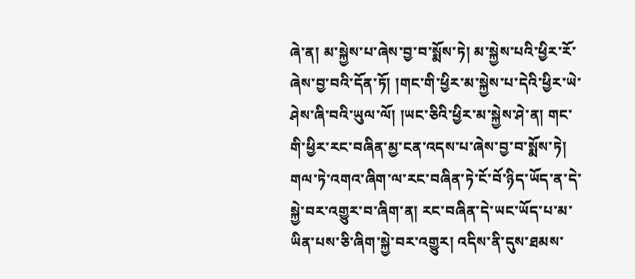ཞེ་ན། མ་སྐྱེས་པ་ཞེས་བྱ་བ་སྨོས་ཏེ། མ་སྐྱེས་པའི་ཕྱིར་རོ་ཞེས་བྱ་བའི་དོན་ཏོ། །གང་གི་ཕྱིར་མ་སྐྱེས་པ་དེའི་ཕྱིར་ཡེ་ཤེས་ཞི་བའི་ཡུལ་ལོ། །ཡང་ཅིའི་ཕྱིར་མ་སྐྱེས་ཤེ་ན། གང་གི་ཕྱིར་རང་བཞིན་མྱ་ངན་འདས་པ་ཞེས་བྱ་བ་སྨོས་ཏེ། གལ་ཏེ་འགའ་ཞིག་ལ་རང་བཞིན་ཏེ་ངོ་བོ་ཉིད་ཡོད་ན་དེ་སྐྱེ་བར་འགྱུར་བ་ཞིག་ན། རང་བཞིན་དེ་ཡང་ཡོད་པ་མ་ཡིན་པས་ཅི་ཞིག་སྐྱེ་བར་འགྱུར། འདིས་ནི་དུས་ཐམས་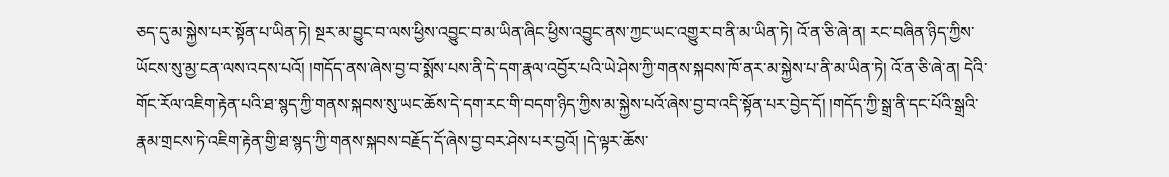ཅད་དུ་མ་སྐྱེས་པར་སྟོན་པ་ཡིན་ཏེ། སྔར་མ་བྱུང་བ་ལས་ཕྱིས་འབྱུང་བ་མ་ཡིན་ཞིང་ཕྱིས་འབྱུང་ནས་ཀྱང་ཡང་འགྱུར་བ་ནི་མ་ཡིན་ཏེ། འོ་ན་ཅི་ཞེ་ན། རང་བཞིན་ཉིད་ཀྱིས་ཡོངས་སུ་མྱ་ངན་ལས་འདས་པའོ། །གདོད་ནས་ཞེས་བྱ་བ་སྨོས་པས་ནི་དེ་དག་རྣལ་འབྱོར་པའི་ཡེ་ཤེས་ཀྱི་གནས་སྐབས་ཁོ་ནར་མ་སྐྱེས་པ་ནི་མ་ཡིན་ཏེ། འོ་ན་ཅི་ཞེ་ན། དེའི་གོང་རོལ་འཇིག་རྟེན་པའི་ཐ་སྙད་ཀྱི་གནས་སྐབས་སུ་ཡང་ཆོས་དེ་དག་རང་གི་བདག་ཉིད་ཀྱིས་མ་སྐྱེས་པའོ་ཞེས་བྱ་བ་འདི་སྟོན་པར་བྱེད་དོ། །གདོད་ཀྱི་སྒྲ་ནི་དང་པོའི་སྒྲའི་རྣམ་གྲངས་ཏེ་འཇིག་རྟེན་གྱི་ཐ་སྙད་ཀྱི་གནས་སྐབས་བརྗོད་དོ་ཞེས་བྱ་བར་ཤེས་པར་བྱའོ། །དེ་ལྟར་ཆོས་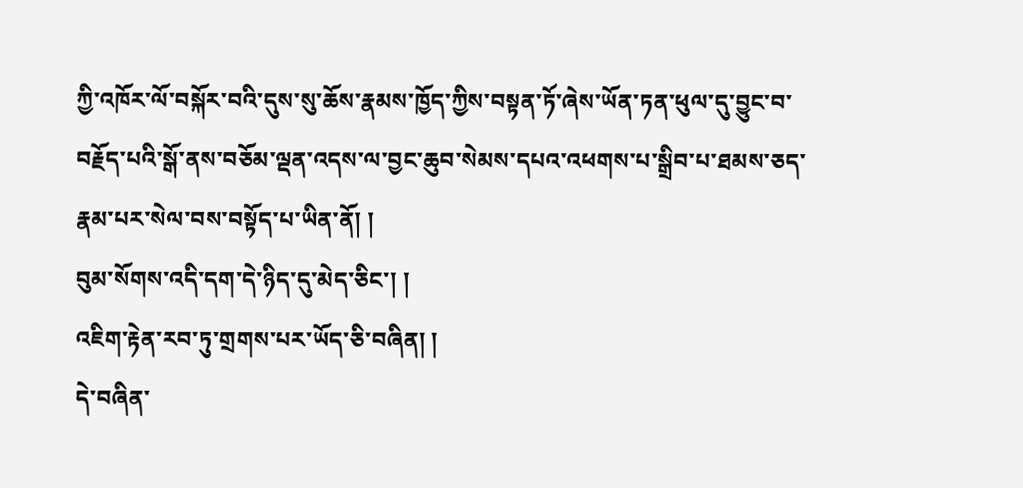ཀྱི་འཁོར་ལོ་བསྐོར་བའི་དུས་སུ་ཆོས་རྣམས་ཁྱོད་ཀྱིས་བསྟན་ཏོ་ཞེས་ཡོན་ཏན་ཕུལ་དུ་བྱུང་བ་བརྗོད་པའི་སྒོ་ནས་བཅོམ་ལྡན་འདས་ལ་བྱང་ཆུབ་སེམས་དཔའ་འཕགས་པ་སྒྲིབ་པ་ཐམས་ཅད་རྣམ་པར་སེལ་བས་བསྟོད་པ་ཡིན་ནོ། །
བུམ་སོགས་འདི་དག་དེ་ཉིད་དུ་མེད་ཅིང་། །
འཇིག་རྟེན་རབ་ཏུ་གྲགས་པར་ཡོད་ཅི་བཞིན། །
དེ་བཞིན་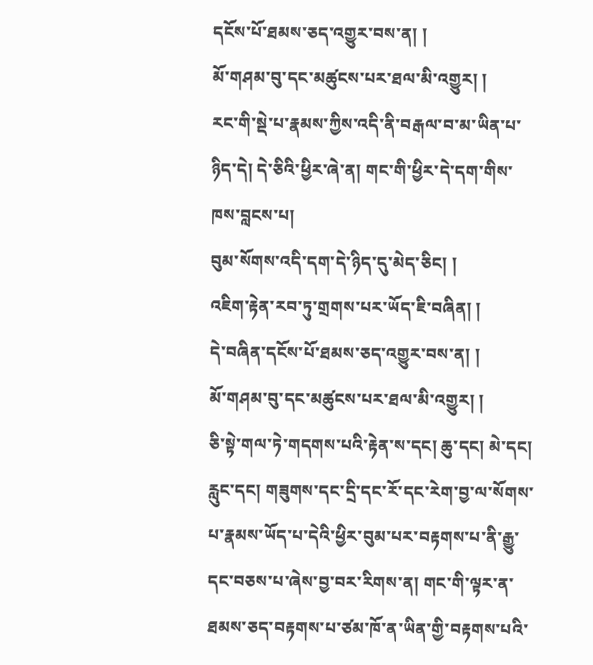དངོས་པོ་ཐམས་ཅད་འགྱུར་བས་ན། །
མོ་གཤམ་བུ་དང་མཚུངས་པར་ཐལ་མི་འགྱུར། །
རང་གི་སྡེ་པ་རྣམས་ཀྱིས་འདི་ནི་བརྒལ་བ་མ་ཡིན་པ་ཉིད་དེ། དེ་ཅིའི་ཕྱིར་ཞེ་ན། གང་གི་ཕྱིར་དེ་དག་གིས་ཁས་བླངས་པ།
བུམ་སོགས་འདི་དག་དེ་ཉིད་དུ་མེད་ཅིང། །
འཇིག་རྟེན་རབ་ཏུ་གྲགས་པར་ཡོད་ཇི་བཞིན། །
དེ་བཞིན་དངོས་པོ་ཐམས་ཅད་འགྱུར་བས་ན། །
མོ་གཤམ་བུ་དང་མཚུངས་པར་ཐལ་མི་འགྱུར། །
ཅི་སྟེ་གལ་ཏེ་གདགས་པའི་རྟེན་ས་དང། ཆུ་དང། མེ་དང། རླུང་དང། གཟུགས་དང་དྲི་དང་རོ་དང་རེག་བྱ་ལ་སོགས་པ་རྣམས་ཡོད་པ་དེའི་ཕྱིར་བུམ་པར་བརྟགས་པ་ནི་རྒྱུ་དང་བཅས་པ་ཞེས་བྱ་བར་རིགས་ན། གང་གི་ལྟར་ན་ཐམས་ཅད་བརྟགས་པ་ཙམ་ཁོ་ན་ཡིན་གྱི་བརྟགས་པའི་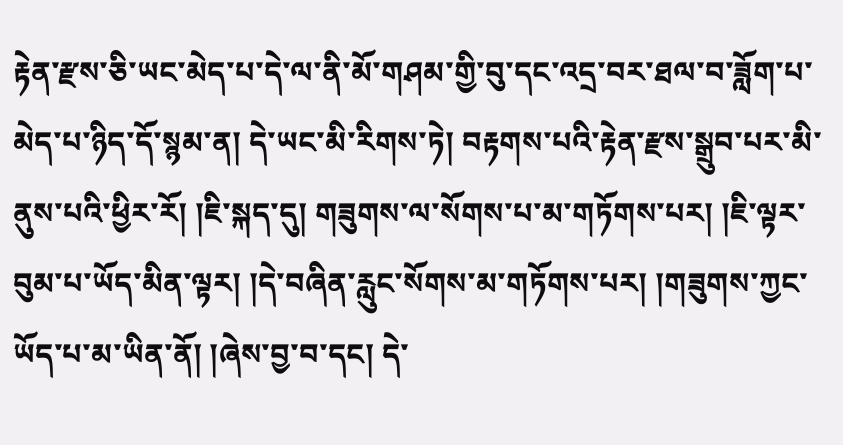རྟེན་རྫས་ཅི་ཡང་མེད་པ་དེ་ལ་ནི་མོ་གཤམ་གྱི་བུ་དང་འདྲ་བར་ཐལ་བ་ཟློག་པ་མེད་པ་ཉིད་དོ་སྙམ་ན། དེ་ཡང་མི་རིགས་ཏེ། བརྟགས་པའི་རྟེན་རྫས་སྒྲུབ་པར་མི་ནུས་པའི་ཕྱིར་རོ། །ཇི་སྐད་དུ། གཟུགས་ལ་སོགས་པ་མ་གཏོགས་པར། །ཇི་ལྟར་བུམ་པ་ཡོད་མིན་ལྟར། །དེ་བཞིན་རླུང་སོགས་མ་གཏོགས་པར། །གཟུགས་ཀྱང་ཡོད་པ་མ་ཡིན་ནོ། །ཞེས་བྱ་བ་དང། དེ་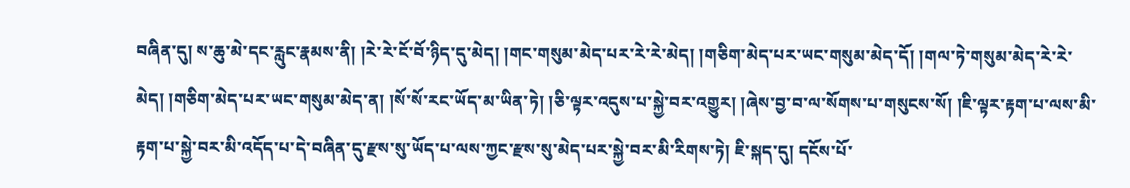བཞིན་དུ། ས་ཆུ་མེ་དང་རླུང་རྣམས་ནི། །རེ་རེ་ངོ་བོ་ཉིད་དུ་མེད། །གང་གསུམ་མེད་པར་རེ་རེ་མེད། །གཅིག་མེད་པར་ཡང་གསུམ་མེད་དོ། །གལ་ཏེ་གསུམ་མེད་རེ་རེ་མེད། །གཅིག་མེད་པར་ཡང་གསུམ་མེད་ན། །སོ་སོ་རང་ཡོད་མ་ཡིན་ཏེ། །ཅི་ལྟར་འདུས་པ་སྐྱེ་བར་འགྱུར། །ཞེས་བྱ་བ་ལ་སོགས་པ་གསུངས་སོ། །ཇི་ལྟར་རྟག་པ་ལས་མི་རྟག་པ་སྐྱེ་བར་མི་འདོད་པ་དེ་བཞིན་དུ་རྫས་སུ་ཡོད་པ་ལས་ཀྱང་རྫས་སུ་མེད་པར་སྐྱེ་བར་མི་རིགས་ཏེ། ཇི་སྐད་དུ། དངོས་པོ་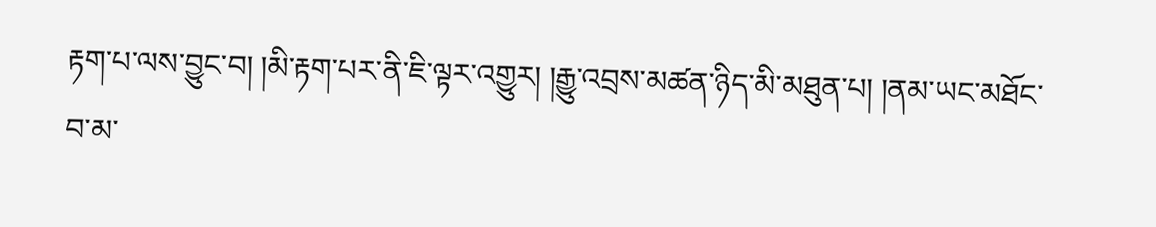རྟག་པ་ལས་བྱུང་བ། །མི་རྟག་པར་ནི་ཇི་ལྟར་འགྱུར། །རྒྱུ་འབྲས་མཚན་ཉིད་མི་མཐུན་པ། །ནམ་ཡང་མཐོང་བ་མ་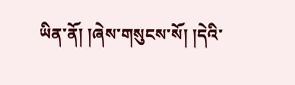ཡིན་ནོ། །ཞེས་གསུངས་སོ། །དེའི་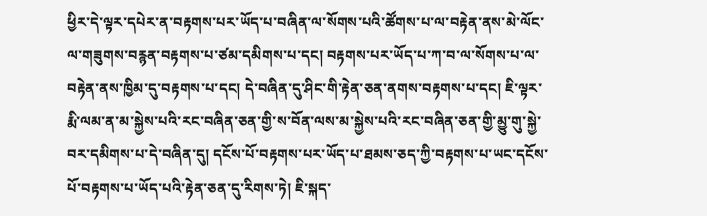ཕྱིར་དེ་ལྟར་དཔེར་ན་བརྟགས་པར་ཡོད་པ་བཞིན་ལ་སོགས་པའི་ཚོགས་པ་ལ་བརྟེན་ནས་མེ་ལོང་ལ་གཟུགས་བརྙན་བརྟགས་པ་ཙམ་དམིགས་པ་དང། བརྟགས་པར་ཡོད་པ་ཀ་བ་ལ་སོགས་པ་ལ་བརྟེན་ནས་ཁྱིམ་དུ་བརྟགས་པ་དང། དེ་བཞིན་དུ་ཤིང་གི་རྟེན་ཅན་ནགས་བརྟགས་པ་དང། ཇི་ལྟར་རྨི་ལམ་ན་མ་སྐྱེས་པའི་རང་བཞིན་ཅན་གྱི་ས་བོན་ལས་མ་སྐྱེས་པའི་རང་བཞིན་ཅན་གྱི་མྱུ་གུ་སྐྱེ་བར་དམིགས་པ་དེ་བཞིན་དུ། དངོས་པོ་བརྟགས་པར་ཡོད་པ་ཐམས་ཅད་ཀྱི་བརྟགས་པ་ཡང་དངོས་པོ་བརྟགས་པ་ཡོད་པའི་རྟེན་ཅན་དུ་རིགས་ཏེ། ཇི་སྐད་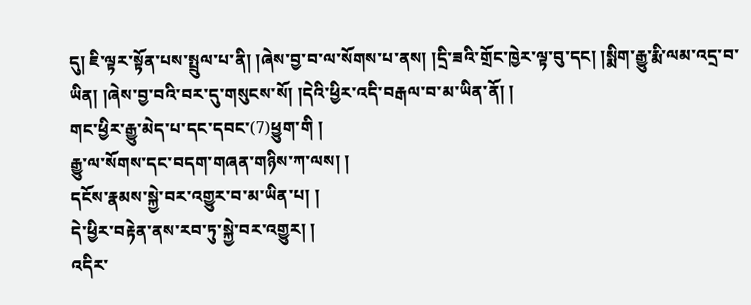དུ། ཇི་ལྟར་སྟོན་པས་སྤྲུལ་པ་ནི། །ཞེས་བྱ་བ་ལ་སོགས་པ་ནས། །དྲི་ཟའི་གྲོང་ཁྱེར་ལྟ་བུ་དང། །སྨིག་རྒྱུ་རྨི་ལམ་འདྲ་བ་ཡིན། །ཞེས་བྱ་བའི་བར་དུ་གསུངས་སོ། །དེའི་ཕྱིར་འདི་བརྒལ་བ་མ་ཡིན་ནོ། །
གང་ཕྱིར་རྒྱུ་མེད་པ་དང་དབང་(7)ཕྱུག་གི །
རྒྱུ་ལ་སོགས་དང་བདག་གཞན་གཉིས་ཀ་ལས། །
དངོས་རྣམས་སྐྱེ་བར་འགྱུར་བ་མ་ཡིན་པ། །
དེ་ཕྱིར་བརྟེན་ནས་རབ་ཏུ་སྐྱེ་བར་འགྱུར། །
འདིར་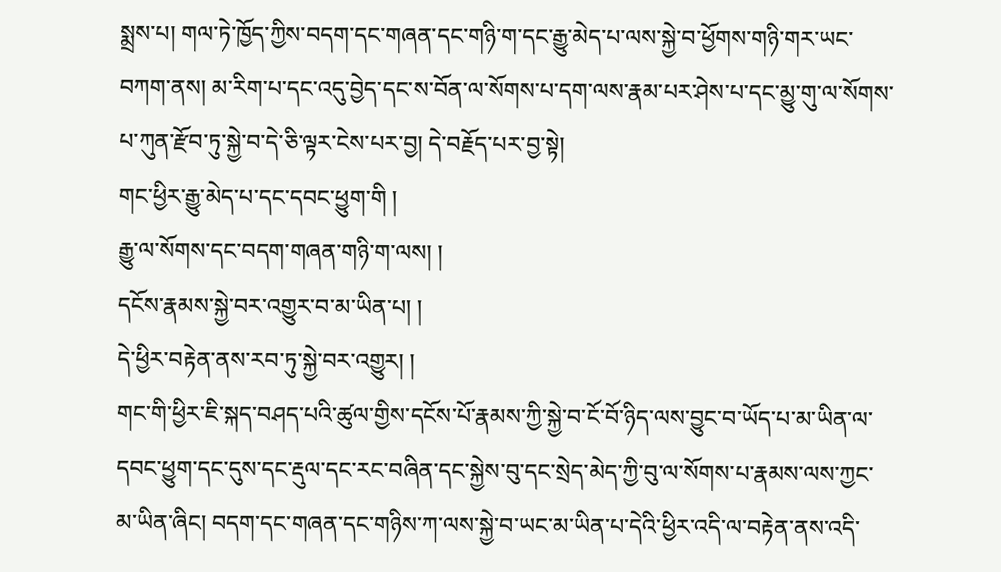སྨྲས་པ། གལ་ཏེ་ཁྱོད་ཀྱིས་བདག་དང་གཞན་དང་གཉི་ག་དང་རྒྱུ་མེད་པ་ལས་སྐྱེ་བ་ཕྱོགས་གཉི་གར་ཡང་བཀག་ནས། མ་རིག་པ་དང་འདུ་བྱེད་དང་ས་བོན་ལ་སོགས་པ་དག་ལས་རྣམ་པར་ཤེས་པ་དང་མྱུ་གུ་ལ་སོགས་པ་ཀུན་རྫོབ་ཏུ་སྐྱེ་བ་དེ་ཅི་ལྟར་ངེས་པར་བྱ། དེ་བརྗོད་པར་བྱ་སྟེ།
གང་ཕྱིར་རྒྱུ་མེད་པ་དང་དབང་ཕྱུག་གི །
རྒྱུ་ལ་སོགས་དང་བདག་གཞན་གཉི་ག་ལས། །
དངོས་རྣམས་སྐྱེ་བར་འགྱུར་བ་མ་ཡིན་པ། །
དེ་ཕྱིར་བརྟེན་ནས་རབ་ཏུ་སྐྱེ་བར་འགྱུར། །
གང་གི་ཕྱིར་ཇི་སྐད་བཤད་པའི་ཚུལ་གྱིས་དངོས་པོ་རྣམས་ཀྱི་སྐྱེ་བ་ངོ་བོ་ཉིད་ལས་བྱུང་བ་ཡོད་པ་མ་ཡིན་ལ་དབང་ཕྱུག་དང་དུས་དང་རྡུལ་དང་རང་བཞིན་དང་སྐྱེས་བུ་དང་སྲེད་མེད་ཀྱི་བུ་ལ་སོགས་པ་རྣམས་ལས་ཀྱང་མ་ཡིན་ཞིང། བདག་དང་གཞན་དང་གཉིས་ཀ་ལས་སྐྱེ་བ་ཡང་མ་ཡིན་པ་དེའི་ཕྱིར་འདི་ལ་བརྟེན་ནས་འདི་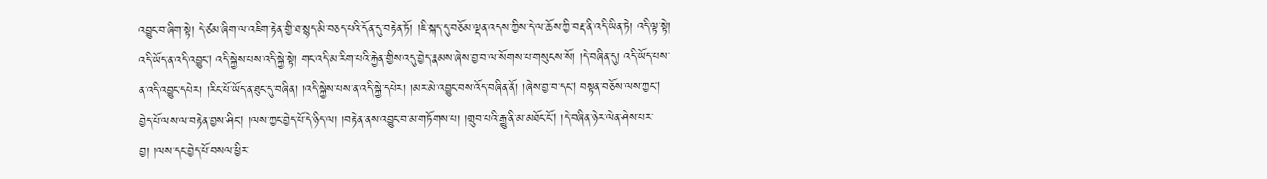འབྱུང་བ་ཞིག་སྟེ། དེ་ཙམ་ཞིག་ལ་འཇིག་རྟེན་གྱི་ཐ་སྙད་མི་བཅད་པའི་དོན་དུ་བརྟེན་ཏོ། །ཇི་སྐད་དུ་བཅོམ་ལྡན་འདས་ཀྱིས་དེ་ལ་ཆོས་ཀྱི་བརྡ་ནི་འདི་ཡིན་ཏེ། འདི་ལྟ་སྟེ། འདི་ཡོད་ན་འདི་འབྱུང། འདི་སྐྱེས་པས་འདི་སྐྱེ་སྟེ། གང་འདི་མ་རིག་པའི་རྐྱེན་གྱིས་འདུ་བྱེད་རྣམས་ཞེས་བྱ་བ་ལ་སོགས་པ་གསུངས་སོ། །དེ་བཞིན་དུ། འདི་ཡོད་པས་ན་འདི་འབྱུང་དཔེར། །རིང་པོ་ཡོད་ན་ཐུང་དུ་བཞིན། །འདི་སྐྱེས་པས་ན་འདི་སྐྱེ་དཔེར། །མར་མེ་འབྱུང་བས་འོད་བཞིན་ནོ། །ཞེས་བྱ་བ་དང། བསྟན་བཅོས་ལས་ཀྱང། བྱེད་པོ་ལས་ལ་བརྟེན་བྱས་ཤིང། །ལས་ཀྱང་བྱེད་པོ་དེ་ཉིད་ལ། །བརྟེན་ནས་འབྱུང་བ་མ་གཏོགས་པ། །གྲུབ་པའི་རྒྱུ་ནི་མ་མཐོང་ངོ། །དེ་བཞིན་ཉེར་ལེན་ཤེས་པར་བྱ། །ལས་དང་བྱེད་པོ་བསལ་ཕྱིར་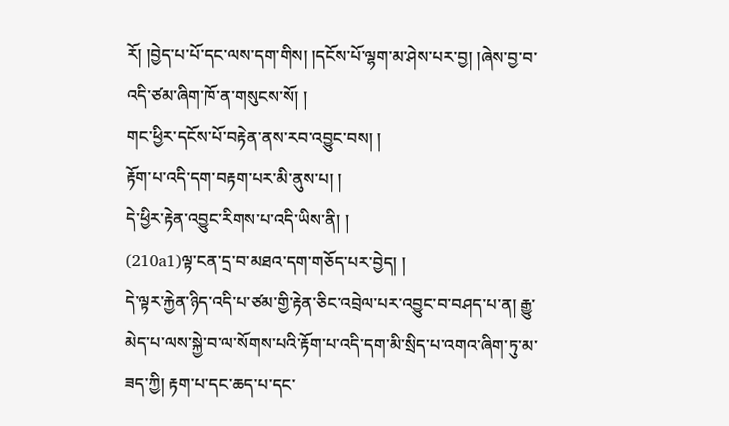རོ། །བྱེད་པ་པོ་དང་ལས་དག་གིས། །དངོས་པོ་ལྷག་མ་ཤེས་པར་བྱ། །ཞེས་བྱ་བ་འདི་ཙམ་ཞིག་ཁོ་ན་གསུངས་སོ། །
གང་ཕྱིར་དངོས་པོ་བརྟེན་ནས་རབ་འབྱུང་བས། །
རྟོག་པ་འདི་དག་བརྟག་པར་མི་ནུས་པ། །
དེ་ཕྱིར་རྟེན་འབྱུང་རིགས་པ་འདི་ཡིས་ནི། །
(210a1)ལྟ་ངན་དྲ་བ་མཐའ་དག་གཅོད་པར་བྱེད། །
དེ་ལྟར་རྐྱེན་ཉིད་འདི་པ་ཙམ་གྱི་རྟེན་ཅིང་འབྲེལ་པར་འབྱུང་བ་བཤད་པ་ན། རྒྱུ་མེད་པ་ལས་སྐྱེ་བ་ལ་སོགས་པའི་རྟོག་པ་འདི་དག་མི་སྲིད་པ་འགའ་ཞིག་ཏུ་མ་ཟད་ཀྱི། རྟག་པ་དང་ཆད་པ་དང་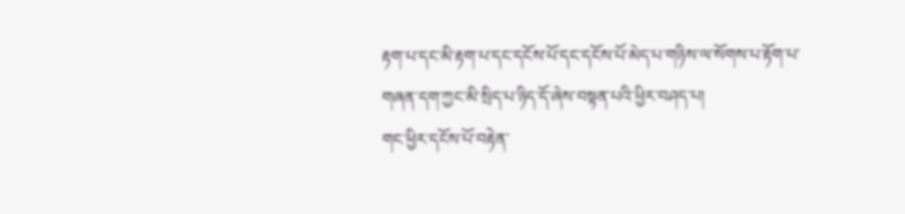རྟག་པ་དང་མི་རྟག་པ་དང་དངོས་པོ་དང་དངོས་པོ་མེད་པ་གཉིས་ལ་སོགས་པ་རྟོག་པ་གཞན་དག་ཀྱང་མི་སྲིད་པ་ཉིད་དོ་ཞེས་བསྟན་པའི་ཕྱིར་བཤད་པ།
གང་ཕྱིར་དངོས་པོ་བརྟེན་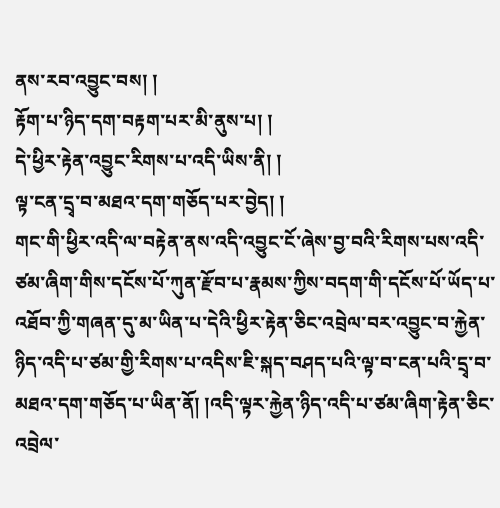ནས་རབ་འབྱུང་བས། །
རྟོག་པ་ཉིད་དག་བརྟག་པར་མི་ནུས་པ། །
དེ་ཕྱིར་རྟེན་འབྱུང་རིགས་པ་འདི་ཡིས་ནི། །
ལྟ་ངན་དྲྭ་བ་མཐའ་དག་གཅོད་པར་བྱེད། །
གང་གི་ཕྱིར་འདི་ལ་བརྟེན་ནས་འདི་འབྱུང་ངོ་ཞེས་བྱ་བའི་རིགས་པས་འདི་ཙམ་ཞིག་གིས་དངོས་པོ་ཀུན་རྫོབ་པ་རྣམས་ཀྱིས་བདག་གི་དངོས་པོ་ཡོད་པ་འཐོབ་ཀྱི་གཞན་དུ་མ་ཡིན་པ་དེའི་ཕྱིར་རྟེན་ཅིང་འབྲེལ་བར་འབྱུང་བ་རྐྱེན་ཉིད་འདི་པ་ཙམ་གྱི་རིགས་པ་འདིས་ཇི་སྐད་བཤད་པའི་ལྟ་བ་ངན་པའི་དྲྭ་བ་མཐའ་དག་གཅོད་པ་ཡིན་ནོ། །འདི་ལྟར་རྐྱེན་ཉིད་འདི་པ་ཙམ་ཞིག་རྟེན་ཅིང་འབྲེལ་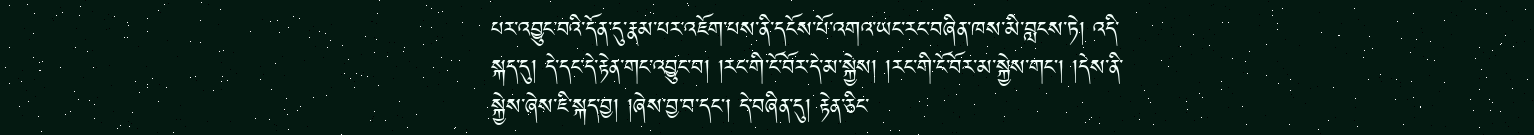པར་འབྱུང་བའི་དོན་དུ་རྣམ་པར་འཇོག་པས་ནི་དངོས་པོ་འགའ་ཡང་རང་བཞིན་ཁས་མི་བླངས་ཏེ། འདི་སྐད་དུ། དེ་དང་དེ་རྟེན་གང་འབྱུང་བ། །རང་གི་ངོ་བོར་དེ་མ་སྐྱེས། །རང་གི་ངོ་བོར་མ་སྐྱེས་གང། །དེས་ནི་སྐྱེས་ཞེས་ཇི་སྐད་བྱ། །ཞེས་བྱ་བ་དང། དེ་བཞིན་དུ། རྟེན་ཅིང་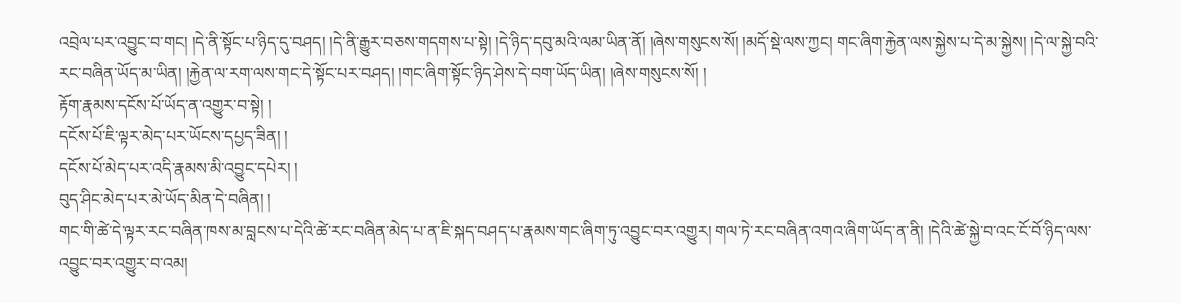འབྲེལ་པར་འབྱུང་བ་གང། །དེ་ནི་སྟོང་པ་ཉིད་དུ་བཤད། །དེ་ནི་རྒྱུར་བཅས་གདགས་པ་སྟེ། །དེ་ཉིད་དབུ་མའི་ལམ་ཡིན་ནོ། །ཞེས་གསུངས་སོ། །མདོ་སྡེ་ལས་ཀྱང། གང་ཞིག་རྐྱེན་ལས་སྐྱེས་པ་དེ་མ་སྐྱེས། །དེ་ལ་སྐྱེ་བའི་རང་བཞིན་ཡོད་མ་ཡིན། །རྐྱེན་ལ་རག་ལས་གང་དེ་སྟོང་པར་བཤད། །གང་ཞིག་སྟོང་ཉིད་ཤེས་དེ་བག་ཡོད་ཡིན། །ཞེས་གསུངས་སོ། །
རྟོག་རྣམས་དངོས་པོ་ཡོད་ན་འགྱུར་བ་སྟེ། །
དངོས་པོ་ཇི་ལྟར་མེད་པར་ཡོངས་དཔྱད་ཟིན། །
དངོས་པོ་མེད་པར་འདི་རྣམས་མི་འབྱུང་དཔེར། །
བུད་ཤིང་མེད་པར་མེ་ཡོད་མིན་དེ་བཞིན། །
གང་གི་ཚེ་དེ་ལྟར་རང་བཞིན་ཁས་མ་བླངས་པ་དེའི་ཚེ་རང་བཞིན་མེད་པ་ན་ཇི་སྐད་བཤད་པ་རྣམས་གང་ཞིག་ཏུ་འབྱུང་བར་འགྱུར། གལ་ཏེ་རང་བཞིན་འགའ་ཞིག་ཡོད་ན་ནི། །དེའི་ཚེ་སྐྱེ་བ་འང་ངོ་བོ་ཉིད་ལས་འབྱུང་བར་འགྱུར་བ་འམ།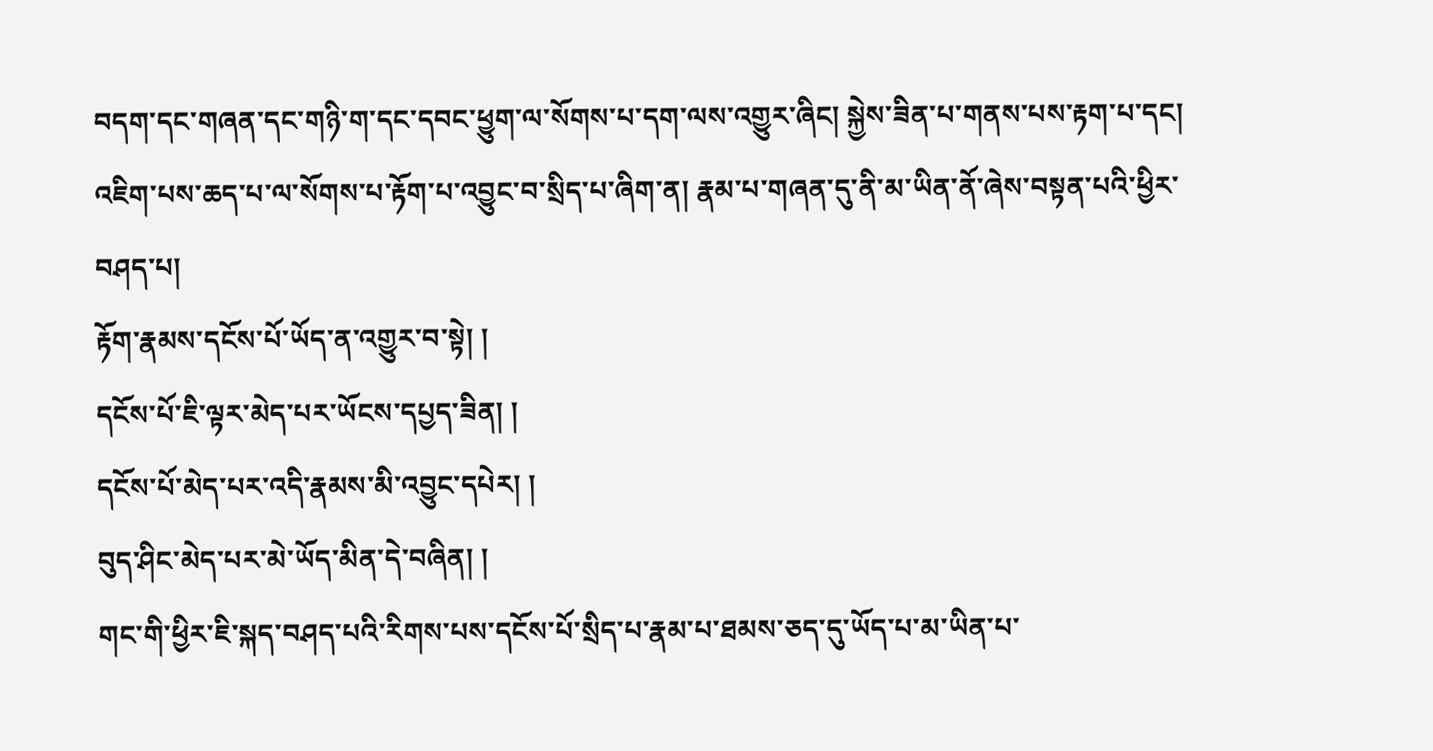བདག་དང་གཞན་དང་གཉི་ག་དང་དབང་ཕྱུག་ལ་སོགས་པ་དག་ལས་འགྱུར་ཞིང། སྐྱེས་ཟིན་པ་གནས་པས་རྟག་པ་དང། འཇིག་པས་ཆད་པ་ལ་སོགས་པ་རྟོག་པ་འབྱུང་བ་སྲིད་པ་ཞིག་ན། རྣམ་པ་གཞན་དུ་ནི་མ་ཡིན་ནོ་ཞེས་བསྟན་པའི་ཕྱིར་བཤད་པ།
རྟོག་རྣམས་དངོས་པོ་ཡོད་ན་འགྱུར་བ་སྟེ། །
དངོས་པོ་ཇི་ལྟར་མེད་པར་ཡོངས་དཔྱད་ཟིན། །
དངོས་པོ་མེད་པར་འདི་རྣམས་མི་འབྱུང་དཔེར། །
བུད་ཤིང་མེད་པར་མེ་ཡོད་མིན་དེ་བཞིན། །
གང་གི་ཕྱིར་ཇི་སྐད་བཤད་པའི་རིགས་པས་དངོས་པོ་སྲིད་པ་རྣམ་པ་ཐམས་ཅད་དུ་ཡོད་པ་མ་ཡིན་པ་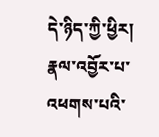དེ་ཉིད་ཀྱི་ཕྱིར། རྣལ་འབྱོར་པ་འཕགས་པའི་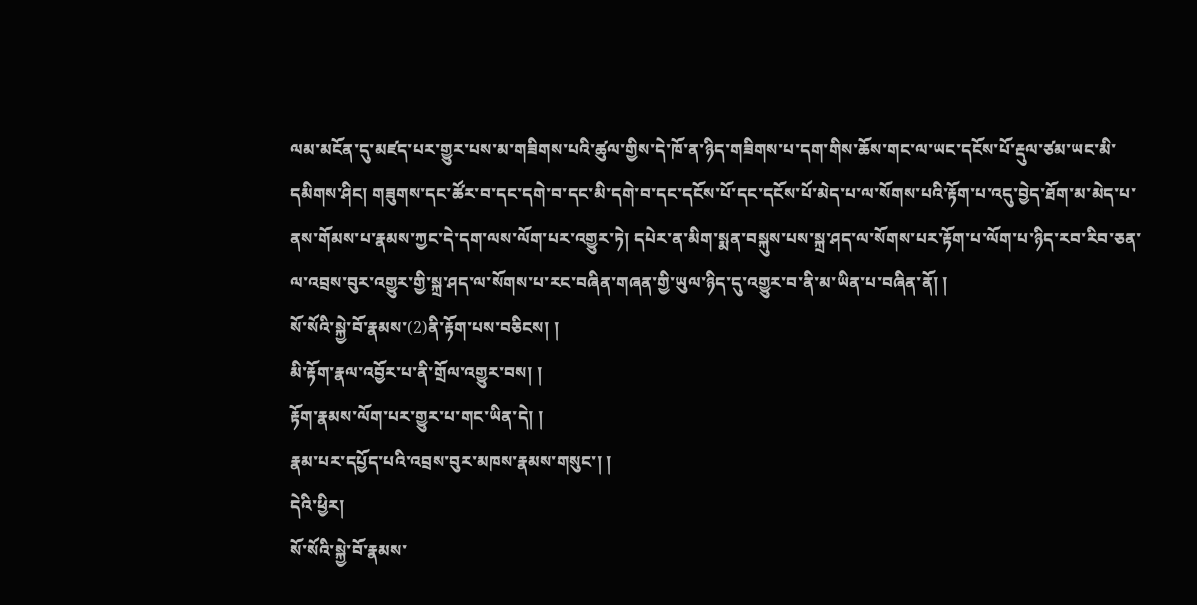ལམ་མངོན་དུ་མཛད་པར་གྱུར་པས་མ་གཟིགས་པའི་ཚུལ་གྱིས་དེ་ཁོ་ན་ཉིད་གཟིགས་པ་དག་གིས་ཆོས་གང་ལ་ཡང་དངོས་པོ་རྡུལ་ཙམ་ཡང་མི་དམིགས་ཤིང། གཟུགས་དང་ཚོར་བ་དང་དགེ་བ་དང་མི་དགེ་བ་དང་དངོས་པོ་དང་དངོས་པོ་མེད་པ་ལ་སོགས་པའི་རྟོག་པ་འདུ་བྱེད་ཐོག་མ་མེད་པ་ནས་གོམས་པ་རྣམས་ཀྱང་དེ་དག་ལས་ལོག་པར་འགྱུར་ཏེ། དཔེར་ན་མིག་སྨན་བསྐུས་པས་སྐྲ་ཤད་ལ་སོགས་པར་རྟོག་པ་ལོག་པ་ཉིད་རབ་རིབ་ཅན་ལ་འབྲས་བུར་འགྱུར་གྱི་སྐྲ་ཤད་ལ་སོགས་པ་རང་བཞིན་གཞན་གྱི་ཡུལ་ཉིད་དུ་འགྱུར་བ་ནི་མ་ཡིན་པ་བཞིན་ནོ། །
སོ་སོའི་སྐྱེ་བོ་རྣམས་(2)ནི་རྟོག་པས་བཅིངས། །
མི་རྟོག་རྣལ་འབྱོར་པ་ནི་གྲོལ་འགྱུར་བས། །
རྟོག་རྣམས་ལོག་པར་གྱུར་པ་གང་ཡིན་དེ། །
རྣམ་པར་དཔྱོད་པའི་འབྲས་བུར་མཁས་རྣམས་གསུང་། །
དེའི་ཕྱིར།
སོ་སོའི་སྐྱེ་བོ་རྣམས་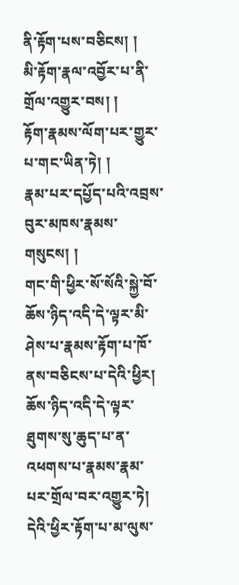ནི་རྟོག་པས་བཅིངས། །
མི་རྟོག་རྣལ་འབྱོར་པ་ནི་གྲོལ་འགྱུར་བས། །
རྟོག་རྣམས་ལོག་པར་གྱུར་པ་གང་ཡིན་ཏེ། །
རྣམ་པར་དཔྱོད་པའི་འབྲས་བུར་མཁས་རྣམས་གསུངས། །
གང་གི་ཕྱིར་སོ་སོའི་སྐྱེ་བོ་ཆོས་ཉིད་འདི་དེ་ལྟར་མི་ཤེས་པ་རྣམས་རྟོག་པ་ཁོ་ནས་བཅིངས་པ་དེའི་ཕྱིར། ཆོས་ཉིད་འདི་དེ་ལྟར་ཐུགས་སུ་ཆུད་པ་ན་འཕགས་པ་རྣམས་རྣམ་པར་གྲོལ་བར་འགྱུར་ཏེ། དེའི་ཕྱིར་རྟོག་པ་མ་ལུས་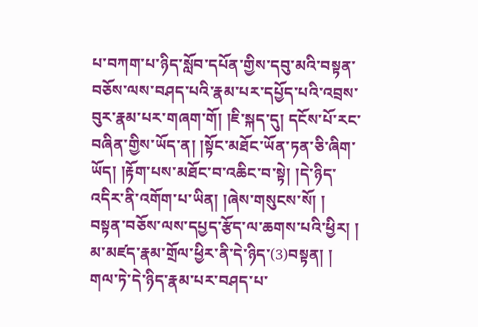པ་བཀག་པ་ཉིད་སློབ་དཔོན་གྱིས་དབུ་མའི་བསྟན་བཅོས་ལས་བཤད་པའི་རྣམ་པར་དཔྱོད་པའི་འབྲས་བུར་རྣམ་པར་གཞག་གོ། །ཇི་སྐད་དུ། དངོས་པོ་རང་བཞིན་གྱིས་ཡོད་ན། །སྟོང་མཐོང་ཡོན་ཏན་ཅི་ཞིག་ཡོད། །རྟོག་པས་མཐོང་བ་འཆིང་བ་སྟེ། །དེ་ཉིད་འདིར་ནི་འགོག་པ་ཡིན། །ཞེས་གསུངས་སོ། །
བསྟན་བཅོས་ལས་དཔྱད་རྩོད་ལ་ཆགས་པའི་ཕྱིར། །
མ་མཛད་རྣམ་གྲོལ་ཕྱིར་ནི་དེ་ཉིད་(3)བསྟན། །
གལ་ཏེ་དེ་ཉིད་རྣམ་པར་བཤད་པ་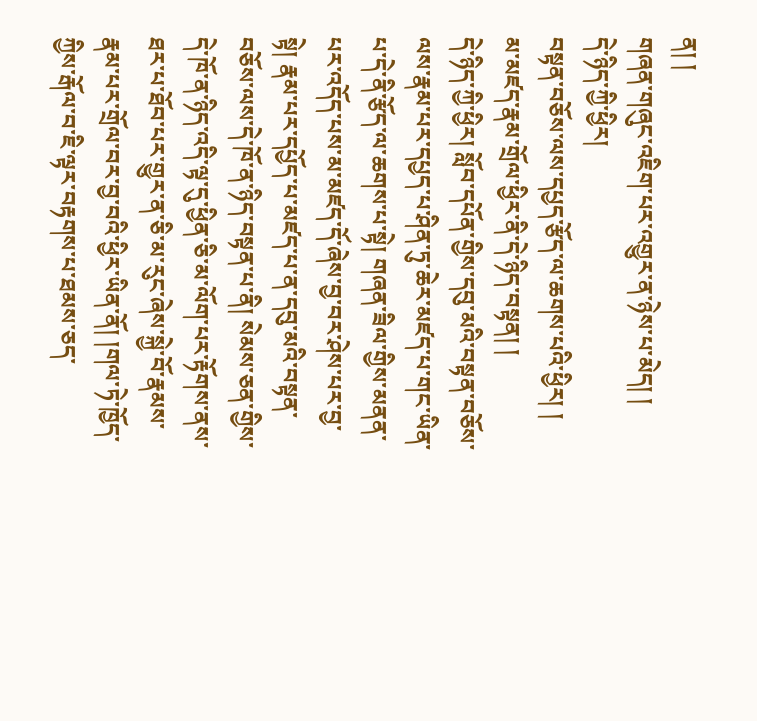ན། །
གཞན་གཞུང་འཇིག་པར་འགྱུར་ན་ཉེས་པ་མེད། །
དེ་ཉིད་ཀྱི་ཕྱིར།
བསྟན་བཅོས་ལས་དཔྱད་རྩོད་ལ་ཆགས་པའི་ཕྱིར། །
མ་མཛད་རྣམ་གྲོལ་ཕྱིར་ནི་དེ་ཉིད་བསྟན། །
དེ་ཉིད་ཀྱི་ཕྱིར། སློབ་དཔོན་གྱིས་དབུ་མའི་བསྟན་བཅོས་ལས་རྣམ་པར་དཔྱད་པ་ཤིན་ཏུ་ཆེར་མཛད་པ་གང་ཡིན་པ་དེ་ནི་རྩོད་ལ་ཆགས་པ་སྟེ། གཞན་ཟིལ་གྱིས་མནན་པར་འདོད་པས་མ་མཛད་དོ་ཞེས་བྱ་བར་ཤེས་པར་བྱ་སྟེ། རྣམ་པར་དཔྱོད་པ་མཛད་པ་ན་དབུ་མའི་བསྟན་བཅོས་ལས་དེ་ཁོ་ན་ཉིད་བསྟན་པ་ནི། སེམས་ཅན་གྱིས་དེ་ཁོ་ན་ཉིད་འདི་ལྟ་དུ་ཕྱིན་ཅི་མ་ལོག་པར་རྟོགས་ནས་ཐར་པ་ཐོབ་པར་གྱུར་ན་ཅི་མ་རུང་ཞེས་སྐྱེ་བོ་རྣམས་རྣམ་པར་གྲོལ་བར་བྱ་བའི་ཕྱིར་ཡིན་ནོ། །གལ་ཏེ་ཁྱོད་ཀྱིས་རྒོལ་བ་ཇི་ལྟར་བརྟགས་པ་ཐམས་ཅད་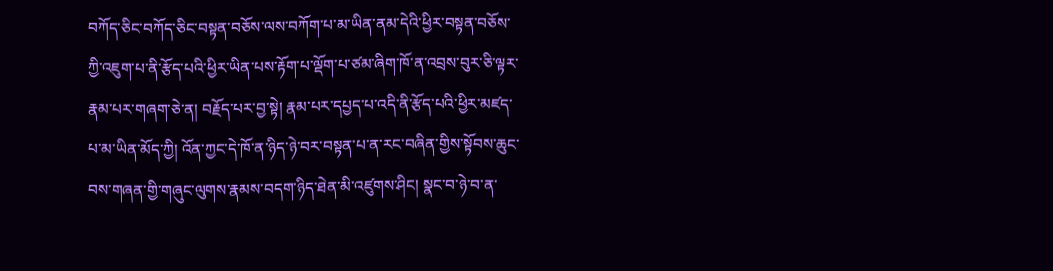བཀོད་ཅིང་བཀོད་ཅིང་བསྟན་བཅོས་ལས་བཀོག་པ་མ་ཡིན་ནམ་དེའི་ཕྱིར་བསྟན་བཅོས་ཀྱི་འཇུག་པ་ནི་རྩོད་པའི་ཕྱིར་ཡིན་པས་རྟོག་པ་ལྡོག་པ་ཙམ་ཞིག་ཁོ་ན་འབྲས་བུར་ཅི་ལྟར་རྣམ་པར་གཞག་ཅེ་ན། བརྗོད་པར་བྱ་སྟེ། རྣམ་པར་དཔྱད་པ་འདི་ནི་རྩོད་པའི་ཕྱིར་མཛད་པ་མ་ཡིན་མོད་ཀྱི། འོན་ཀྱང་དེ་ཁོ་ན་ཉིད་ཉེ་བར་བསྟན་པ་ན་རང་བཞིན་གྱིས་སྟོབས་ཆུང་བས་གཞན་གྱི་གཞུང་ལུགས་རྣམས་བདག་ཉིད་ཐེན་མི་འཛུགས་ཤིང། སྣང་བ་ཉེ་བ་ན་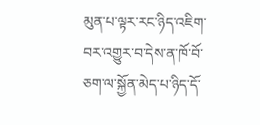མུན་པ་ལྟར་རང་ཉིད་འཇིག་བར་འགྱུར་བ་དེས་ན་ཁོ་བོ་ཅག་ལ་སྐྱོན་མེད་པ་ཉིད་དོ་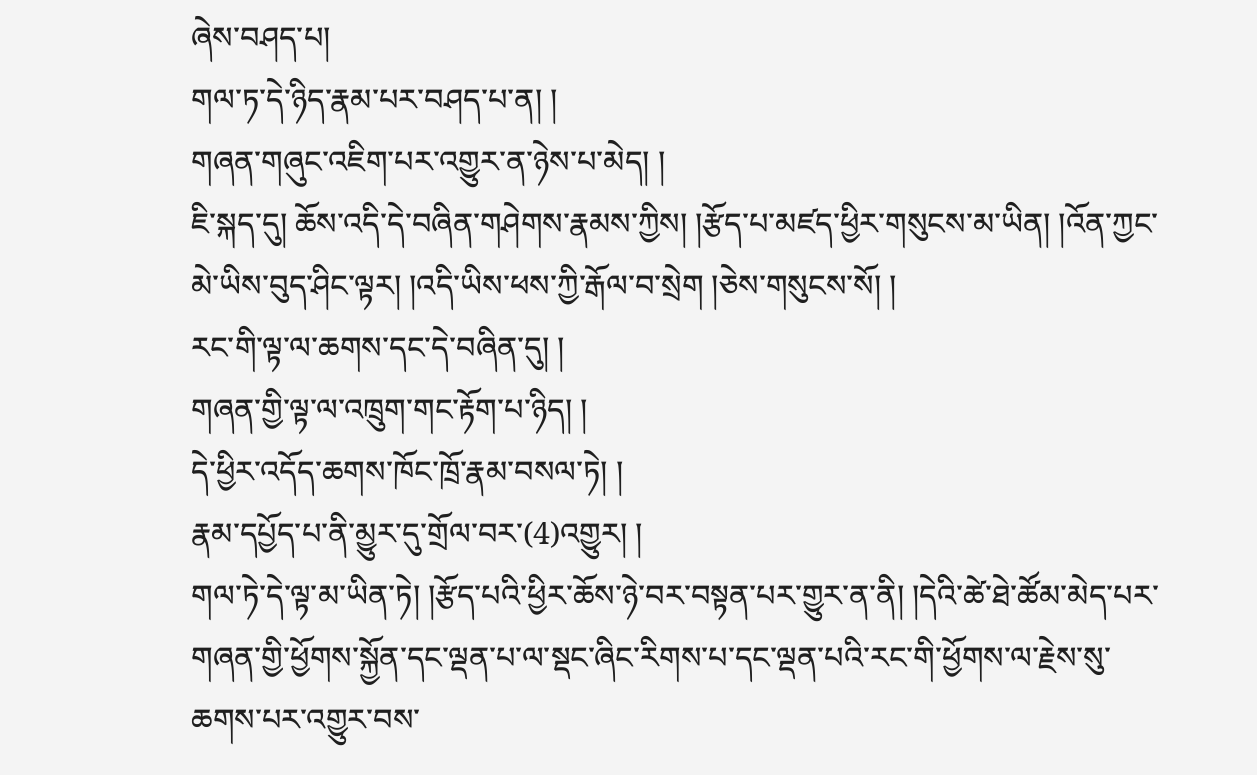ཞེས་བཤད་པ།
གལ་ཏ་དེ་ཉིད་རྣམ་པར་བཤད་པ་ན། །
གཞན་གཞུང་འཇིག་པར་འགྱུར་ན་ཉེས་པ་མེད། །
ཇི་སྐད་དུ། ཆོས་འདི་དེ་བཞིན་གཤེགས་རྣམས་ཀྱིས། །རྩོད་པ་མཛད་ཕྱིར་གསུངས་མ་ཡིན། །འོན་ཀྱང་མེ་ཡིས་བུད་ཤིང་ལྟར། །འདི་ཡིས་ཕས་ཀྱི་རྒོལ་བ་སྲེག །ཅེས་གསུངས་སོ། །
རང་གི་ལྟ་ལ་ཆགས་དང་དེ་བཞིན་དུ། །
གཞན་གྱི་ལྟ་ལ་འཁྲུག་གང་རྟོག་པ་ཉིད། །
དེ་ཕྱིར་འདོད་ཆགས་ཁོང་ཁྲོ་རྣམ་བསལ་ཏེ། །
རྣམ་དཔྱོད་པ་ནི་མྱུར་དུ་གྲོལ་བར་(4)འགྱུར། །
གལ་ཏེ་དེ་ལྟ་མ་ཡིན་ཏེ། །རྩོད་པའི་ཕྱིར་ཆོས་ཉེ་བར་བསྟན་པར་གྱུར་ན་ནི། །དེའི་ཚེ་ཐེ་ཚོམ་མེད་པར་གཞན་གྱི་ཕྱོགས་སྐྱོན་དང་ལྡན་པ་ལ་སྡང་ཞིང་རིགས་པ་དང་ལྡན་པའི་རང་གི་ཕྱོགས་ལ་རྗེས་སུ་ཆགས་པར་འགྱུར་བས་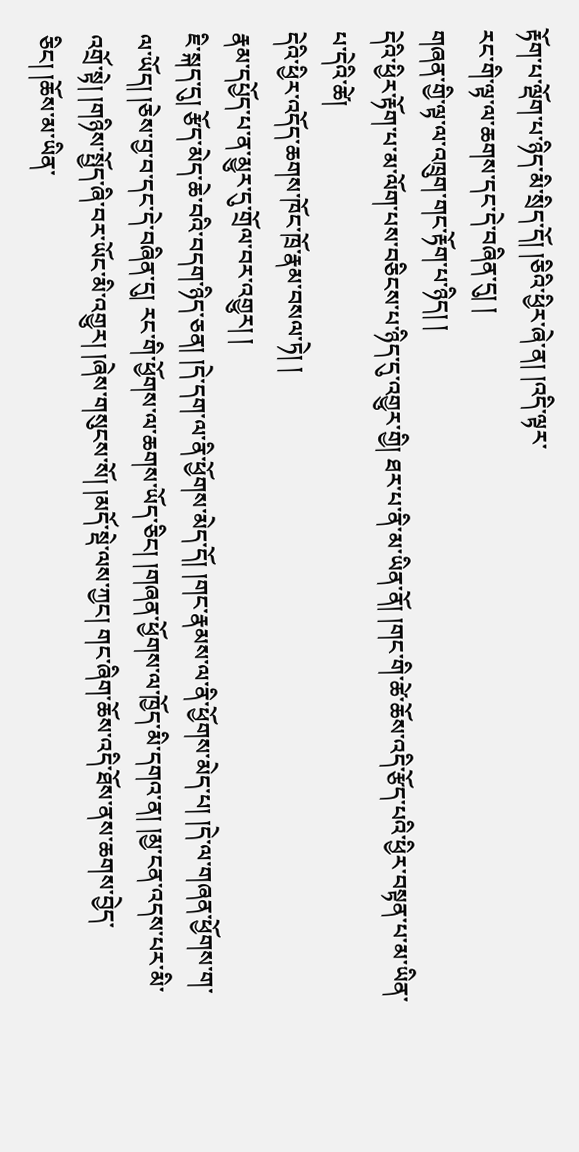རྟོག་པ་ལྡོག་པ་ཉིད་མི་སྲིད་དོ། །ཅིའི་ཕྱིར་ཞེ་ན། །འདི་ལྟར་
རང་གི་ལྟ་ལ་ཆགས་དང་དེ་བཞིན་དུ། །
གཞན་གྱི་ལྟ་ལ་འཁྲུག་གང་རྟོག་པ་ཉིད། །
དེའི་ཕྱིར་རྟོག་པ་མ་ལོག་པས་བཅིངས་པ་ཉིད་དུ་འགྱུར་གྱི། ཐར་པ་ནི་མ་ཡིན་ནོ། །གང་གི་ཚེ་ཆོས་འདི་རྩོད་པའི་ཕྱིར་བསྟན་པ་མ་ཡིན་པ་དེའི་ཚེ།
དེའི་ཕྱིར་འདོད་ཆགས་ཁོང་ཁྲོ་རྣམ་བསལ་ཏེ། །
རྣམ་དཔྱོད་པ་ན་མྱུར་དུ་གྲོལ་བར་འགྱུར། །
ཇི་སྐད་དུ། རྩོད་མེད་ཆེ་བའི་བདག་ཉིད་ཅན། །དེ་དག་ལ་ནི་ཕྱོགས་མེད་དོ། །གང་རྣམས་ལ་ནི་ཕྱོགས་མེད་པ། །དེ་ལ་གཞན་ཕྱོགས་ག་ལ་ཡོད། །ཅེས་བྱ་བ་དང་དེ་བཞིན་དུ། རང་གི་ཕྱོགས་ལ་ཆགས་ཡོད་ཅིང། །གཞན་ཕྱོགས་ལ་ཁྱོད་མི་དགའ་ན། །མྱ་ངན་འདས་པར་མི་འགྲོ་སྟེ། །གཉིས་སྤྱོད་ཞི་བར་ཡོང་མི་འགྱུར། །ཞེས་གསུངས་སོ། །མདོ་སྡེ་ལས་ཀྱང། གང་ཞིག་ཆོས་འདི་ཐོས་ནས་ཆགས་བྱེད་ཅིང། །ཆོས་མ་ཡིན་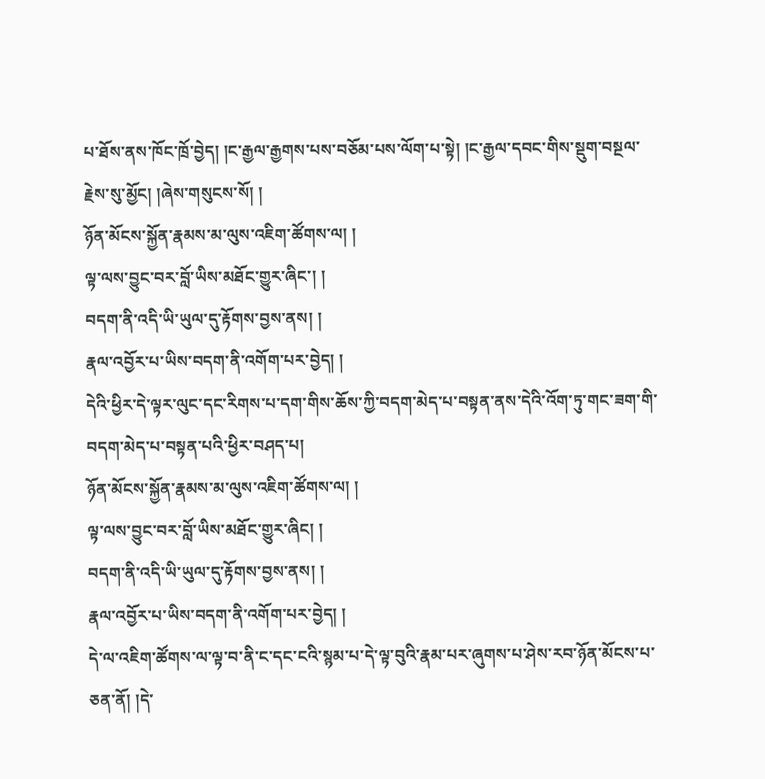པ་ཐོས་ནས་ཁོང་ཁྲོ་བྱེད། །ང་རྒྱལ་རྒྱགས་པས་བཅོམ་པས་ལོག་པ་སྟེ། །ང་རྒྱལ་དབང་གིས་སྡུག་བསྔལ་རྗེས་སུ་མྱོང། །ཞེས་གསུངས་སོ། །
ཉོན་མོངས་སྐྱོན་རྣམས་མ་ལུས་འཇིག་ཚོགས་ལ། །
ལྟ་ལས་བྱུང་བར་བློ་ཡིས་མཐོང་གྱུར་ཞིང་། །
བདག་ནི་འདི་ཡི་ཡུལ་དུ་རྟོགས་བྱས་ནས། །
རྣལ་འབྱོར་པ་ཡིས་བདག་ནི་འགོག་པར་བྱེད། །
དེའི་ཕྱིར་དེ་ལྟར་ལུང་དང་རིགས་པ་དག་གིས་ཆོས་ཀྱི་བདག་མེད་པ་བསྟན་ནས་དེའི་འོག་ཏུ་གང་ཟག་གི་བདག་མེད་པ་བསྟན་པའི་ཕྱིར་བཤད་པ།
ཉོན་མོངས་སྐྱོན་རྣམས་མ་ལུས་འཇིག་ཚོགས་ལ། །
ལྟ་ལས་བྱུང་བར་བློ་ཡིས་མཐོང་གྱུར་ཞིང། །
བདག་ནི་འདི་ཡི་ཡུལ་དུ་རྟོགས་བྱས་ནས། །
རྣལ་འབྱོར་པ་ཡིས་བདག་ནི་འགོག་པར་བྱེད། །
དེ་ལ་འཇིག་ཚོགས་ལ་ལྟ་བ་ནི་ང་དང་ངའི་སྙམ་པ་དེ་ལྟ་བུའི་རྣམ་པར་ཞུགས་པ་ཤེས་རབ་ཉོན་མོངས་པ་ཅན་ནོ། །དེ་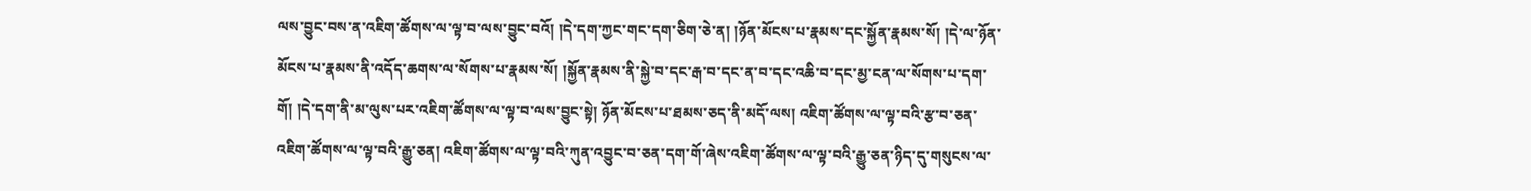ལས་བྱུང་བས་ན་འཇིག་ཚོགས་ལ་ལྟ་བ་ལས་བྱུང་བའོ། །དེ་དག་ཀྱང་གང་དག་ཅིག་ཅེ་ན། །ཉོན་མོངས་པ་རྣམས་དང་སྐྱོན་རྣམས་སོ། །དེ་ལ་ཉོན་མོངས་པ་རྣམས་ནི་འདོད་ཆགས་ལ་སོགས་པ་རྣམས་སོ། །སྐྱོན་རྣམས་ནི་སྐྱེ་བ་དང་རྒ་བ་དང་ན་བ་དང་འཆི་བ་དང་མྱ་ངན་ལ་སོགས་པ་དག་གོ། །དེ་དག་ནི་མ་ལུས་པར་འཇིག་ཚོགས་ལ་ལྟ་བ་ལས་བྱུང་སྟེ། ཉོན་མོངས་པ་ཐམས་ཅད་ནི་མདོ་ལས། འཇིག་ཚོགས་ལ་ལྟ་བའི་རྩ་བ་ཅན་འཇིག་ཚོགས་ལ་ལྟ་བའི་རྒྱུ་ཅན། འཇིག་ཚོགས་ལ་ལྟ་བའི་ཀུན་འབྱུང་བ་ཅན་དག་གོ་ཞེས་འཇིག་ཚོགས་ལ་ལྟ་བའི་རྒྱུ་ཅན་ཉིད་དུ་གསུངས་ལ་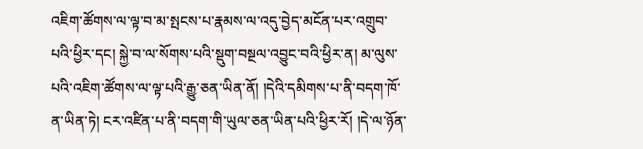འཇིག་ཚོགས་ལ་ལྟ་བ་མ་སྤངས་པ་རྣམས་ལ་འདུ་བྱེད་མངོན་པར་འགྲུབ་པའི་ཕྱིར་དང། སྐྱེ་བ་ལ་སོགས་པའི་སྡུག་བསྔལ་འབྱུང་བའི་ཕྱིར་ན། མ་ལུས་པའི་འཇིག་ཚོགས་ལ་ལྟ་པའི་རྒྱུ་ཅན་ཡིན་ནོ། །དེའི་དམིགས་པ་ནི་བདག་ཁོ་ན་ཡིན་ཏེ། ངར་འཛིན་པ་ནི་བདག་གི་ཡུལ་ཅན་ཡིན་པའི་ཕྱིར་རོ། །དེ་ལ་ཉོན་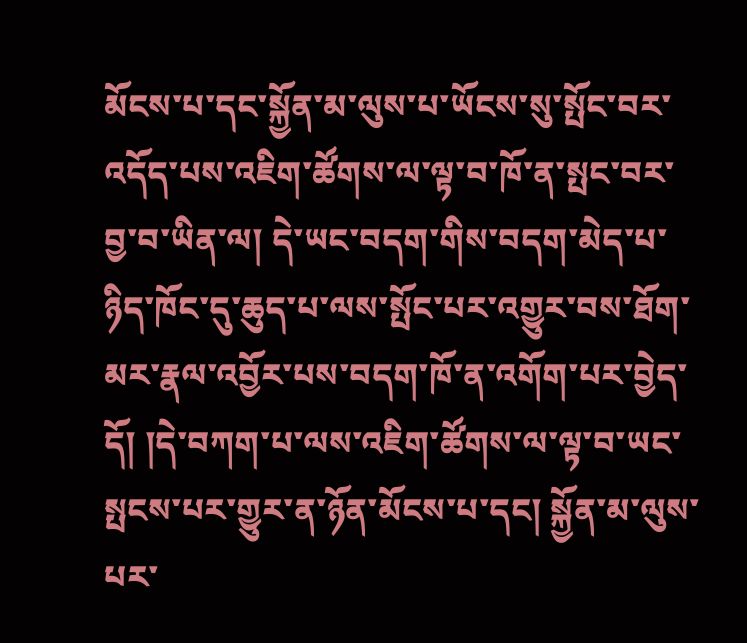མོངས་པ་དང་སྐྱོན་མ་ལུས་པ་ཡོངས་སུ་སྤོང་བར་འདོད་པས་འཇིག་ཚོགས་ལ་ལྟ་བ་ཁོ་ན་སྤང་བར་བྱ་བ་ཡིན་ལ། དེ་ཡང་བདག་གིས་བདག་མེད་པ་ཉིད་ཁོང་དུ་ཆུད་པ་ལས་སྤོང་པར་འགྱུར་བས་ཐོག་མར་རྣལ་འབྱོར་པས་བདག་ཁོ་ན་འགོག་པར་བྱེད་དོ། །དེ་བཀག་པ་ལས་འཇིག་ཚོགས་ལ་ལྟ་བ་ཡང་སྤངས་པར་གྱུར་ན་ཉོན་མོངས་པ་དང། སྐྱོན་མ་ལུས་པར་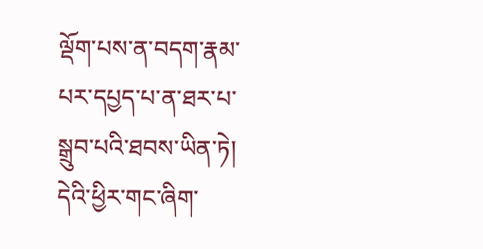ལྡོག་པས་ན་བདག་རྣམ་པར་དཔྱད་པ་ན་ཐར་པ་སྒྲུབ་པའི་ཐབས་ཡིན་ཏེ། དེའི་ཕྱིར་གང་ཞིག་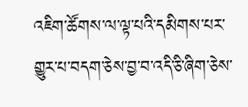འཇིག་ཚོགས་ལ་ལྟ་པའི་དམིགས་པར་གྱུར་པ་བདག་ཅེས་བྱ་བ་འདི་ཅི་ཞིག་ཅེས་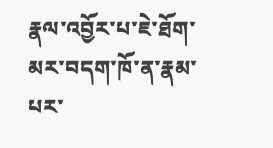རྣལ་འབྱོར་པ་ཇེ་ཐོག་མར་བདག་ཁོ་ན་རྣམ་པར་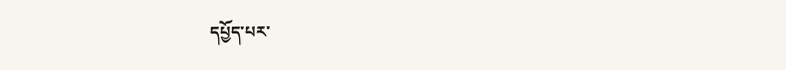དཔྱོད་པར་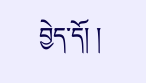བྱེད་དོ། །